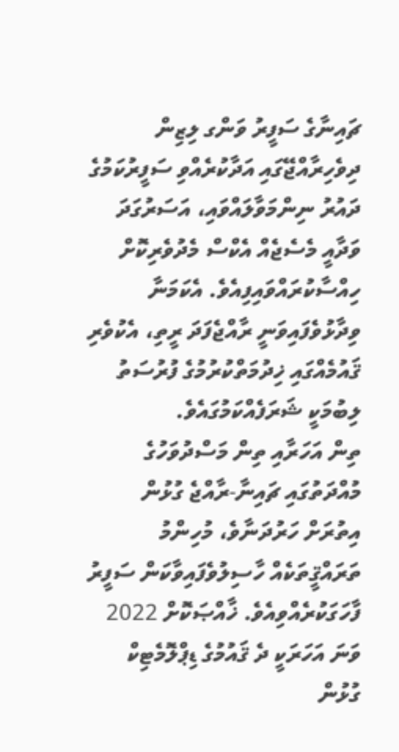ޗައިނާގެ ސަފީރު ވަންގ ލިޒިން ދިވެހިރާއްޖޭގައި އަދާކުރެއްވި ސަފީރުކަމުގެ ދައުރު ނިންމަވާލައްވައި، އަސަރުގަދަ ވަދާއީ މެސެޖެއް އެކްސް މެދުވެރިކޮށް ހިއްސާކުރައްވައިފިއެވެ. އެކަމަނާ ވިދާޅުވެފައިވަނީ ރާއްޖެފަދަ ރީތި، އެކުވެރި ޤައުމެއްގައި ޚިދުމަތްކުރުމުގެ ފުރުސަތު ލިބުމަކީ ޝަރަފެއްކަމުގައެވެ.
ތިން އަހަރާއި ތިން މަސްދުވަހުގެ މުއްދަތުގައި ޗައިނާ-ރާއްޖެ ގުޅުން އިތުރަށް ހަރުދަނާވެ، މުހިންމު ތަރައްޤީތަކެއް ހާސިލުވެފައިވާކަން ސަފީރު ފާހަގަކުރެއްވިއެވެ. ޚާއްޞަކޮށް 2022 ވަނަ އަހަރަކީ ދެ ޤައުމުގެ ޑިޕްލޮމެޓިކް ގުޅުން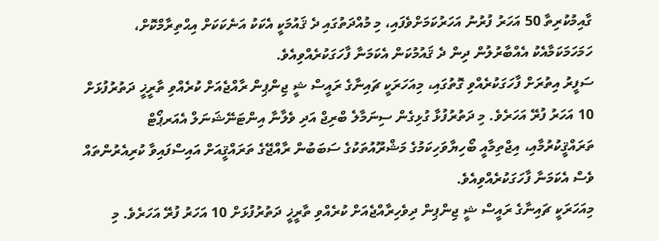ގާއިމުކުރިތާ 50 އަހަރު ފުރުނު އަހަރުކަމަށްވެފައި، މި މުއްދަތުގައި ދެ ޤައުމަކީ އެކަކު އަނެކަކަށް އިޙްތިރާމްކޮށް، ހަމަހަމަކަމާއެކު އެއްބާރުލުން ދިން ދެ ޤައުމުކަން އެކަމަނާ ފާހަގަކުރެއްވިއެވެ.
ސަފީރު އިތުރަށް ފާހަގަކުރެއްވި ގޮތުގައި، މިއަހަރަކީ ޗައިނާގެ ރައީސް ޝީ ޖިންޕިން ރާއްޖެއަށް ކުރެއްވި ތާރީޚީ ދަތުރުފުޅަށް 10 އަހަރު ފުރޭ އަހަރެވެ. މި ދަތުރުފުޅާ ގުޅިގެން ސިނަމާލެ ބްރިޖް އަދި ވެލާނާ އިންޓަނޭޝަނަލް އެއަރޕޯޓް ތަރައްޤީކުރުމާއި، އިޖްތިމާއީ ބޯހިޔާވަހިކަމުގެ މަޝްރޫއުތަކުގެ ސަބަބުން ރާއްޖޭގެ ތަރައްޤީއަށް އައިސްފައިވާ ކުރިއެރުންތައް ވެސް އެކަމަނާ ފާހަގަކުރެއްވިއެވެ.
މިއަހަރަކީ ޗައިނާގެ ރައީސް ޝީ ޖިންޕިން ދިވެހިރާއްޖެއަށް ކުރެއްވި ތާރީޚީ ދަތުރުފުޅަށް 10 އަހަރު ފުރޭ އަހަރެވެ. މި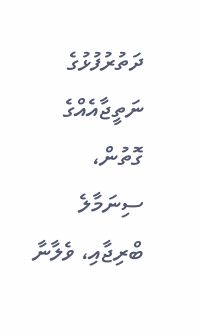ދަތުރުފުޅުގެ ނަތީޖާއެއްގެ ގޮތުން، ސިނަމާލެ ބްރިޖާއި، ވެލާނާ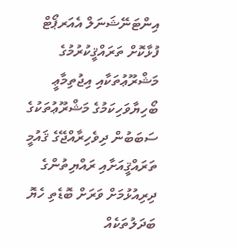އިންޓަނޭޝަނަލް އެއަރޕޯޓް ފުޅާކޮށް ތަރައްޤީކުރުމުގެ މަޝްރޫޢުތަކާއި އިޖުތިމާޢީ ބޯހިޔާވަހިކަމުގެ މަޝްރޫޢުތަކުގެ ސަބަބުން ދިވެހިރާއްޖޭގެ ޤައުމީ ތަރައްޤީއަށާއި ރައްޔިތުންގެ ދިރިއުޅުމަށް ވަރަށް ބޮޑެތި ހެޔޮ ބަދަލުތަކެއް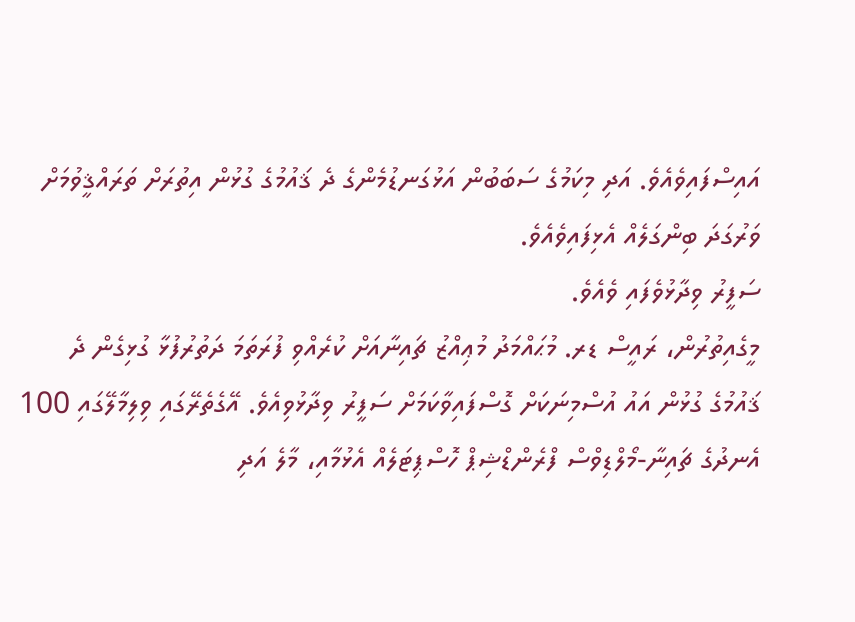އައިސްފައިވެއެވެ. އަދި މިކަމުގެ ސަބަބުން އަޅުގަނޑުމެންގެ ދެ ޤައުމުގެ ގުޅުން އިތުރަށް ތަރައްޤީވުމަށް ވަރުގަދަ ބިންގަލެއް އެޅިފައިވެއެވެ.
ސަފީރު ވިދާޅުވެފައި ވެއެވެ.
މީގެއިތުރުން، ރައީސް ޑރ. މުޙައްމަދު މުޢިއްޒު ޗައިނާއަށް ކުރެއްވި ފުރަތަމަ ދަތުރުފުޅާ ގުޅިގެން ދެ ޤައުމުގެ ގުޅުން އައު އުސްމިނަކަށް ގޮސްފައިވާކަމަށް ސަފީރު ވިދާޅުވިއެވެ. އޭގެތެރޭގައި ވިލިމާލޭގައި 100 އެނދުގެ ޗައިނާ-މޯލްޑިވްސް ފްރެންޑްޝިޕް ހޮސްޕިޓަލެއް އެޅުމާއި، މާލެ އަދި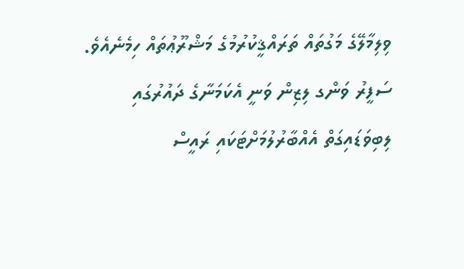ވިލިމާލޭގެ މަގުތައް ތަރައްޤީކުރުމުގެ މަޝްރޫޢުތައް ހިމެނެއެވެ.
ސަފީރު ވަންގ ލިޒިން ވަނީ އެކަމަނާގެ ދައުރުގައި ލިބިވަޑައިގަތް އެއްބާރުލުމަށްޓަކައި ރައީސް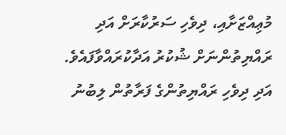މުޢިއްޒަށާއި، ދިވެހި ސަރުކާރަށް އަދި ރައްޔިތުންނަށް ޝުކުރު އަދާކުރައްވާފައެވެ. އަދި ދިވެހި ރައްޔިތުންގެ ފަރާތުން ލިބުނު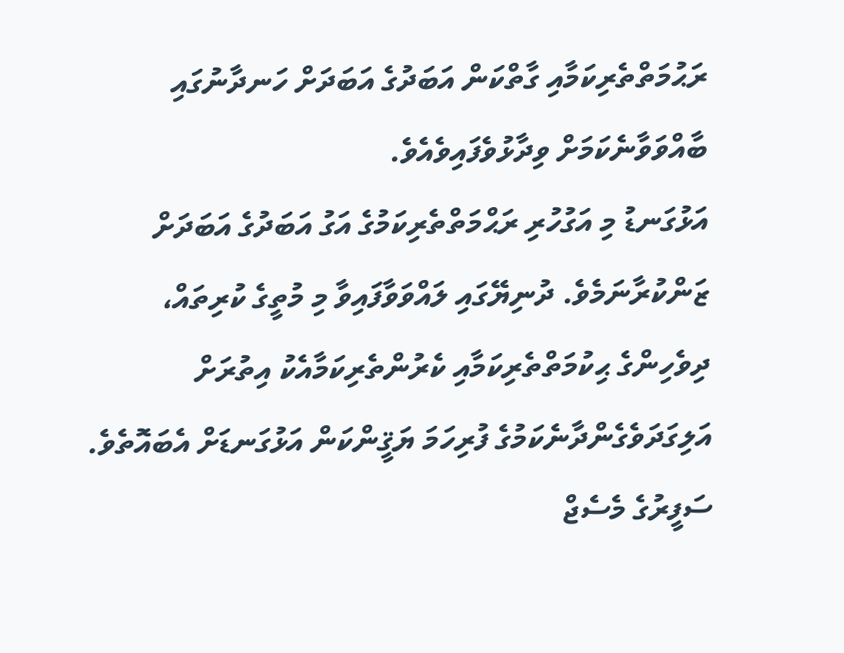ރަޙުމަތްތެރިކަމާއި ގާތްކަން އަބަދުގެ އަބަދަށް ހަނދާނުގައި ބާއްވަވާނެކަމަށް ވިދާޅުވެފައިވެއެވެ.
އަޅުގަނޑު މި އަގުހުރި ރަޙްމަތްތެރިކަމުގެ އަގު އަބަދުގެ އަބަދަށް ޒަންކުރާނަމެވެ. ދުނިޔޭގައި ލައްވަވާފައިވާ މި މުތީގެ ކުރިތައް، ދިވެހިންގެ ޙިކުމަތްތެރިކަމާއި ކެރުންތެރިކަމާއެކު އިތުރަށް އަލިގަދަވެގެންދާނެކަމުގެ ފުރިހަމަ ޔަޤީންކަން އަޅުގަނޑަށް އެބައޮތެވެ.
ސަފީރުގެ މެސެޖް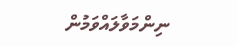ނިންމަވާލައްވަމުން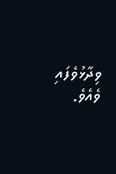ވިދާޅުވެފައި ވެއެވެ.